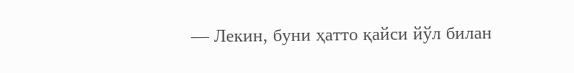— Лекин, буни ҳатто қайси йўл билан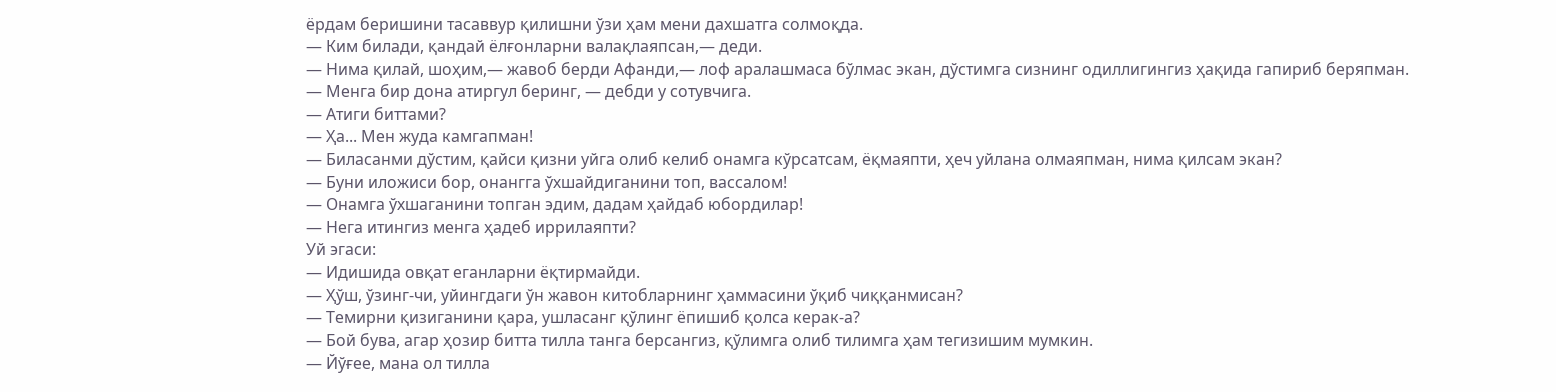ёрдам беришини тасаввур қилишни ўзи ҳам мени дахшатга солмоқда.
— Ким билади, қандай ёлғонларни валақлаяпсан,— деди.
— Нима қилай, шоҳим,— жавоб берди Афанди,— лоф аралашмаса бўлмас экан, дўстимга сизнинг одиллигингиз ҳақида гапириб беряпман.
— Менга бир дона атиргул беринг, — дебди у сотувчига.
— Атиги биттами?
— Ҳа... Мен жуда камгапман!
— Биласанми дўстим, қайси қизни уйга олиб келиб онамга кўрсатсам, ёқмаяпти, ҳеч уйлана олмаяпман, нима қилсам экан?
— Буни иложиси бор, онангга ўхшайдиганини топ, вассалом!
— Онамга ўхшаганини топган эдим, дадам ҳайдаб юбордилар!
— Нега итингиз менга ҳадеб иррилаяпти?
Уй эгаси:
— Идишида овқат еганларни ёқтирмайди.
— Ҳўш, ўзинг-чи, уйингдаги ўн жавон китобларнинг ҳаммасини ўқиб чиққанмисан?
— Темирни қизиганини қара, ушласанг қўлинг ёпишиб қолса керак-а?
— Бой бува, агар ҳозир битта тилла танга берсангиз, қўлимга олиб тилимга ҳам тегизишим мумкин.
— Йўғее, мана ол тилла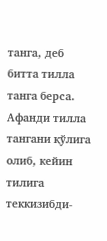танга, деб битта тилла танга берса.
Афанди тилла тангани қўлига олиб, кейин тилига теккизибди-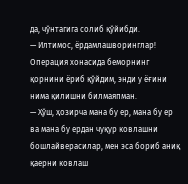да, чўнтагига солиб қўйибди.
— Илтимос, ёрдамлашворинглар! Операция хонасида беморнинг қорнини ёриб қўйдим, энди у ёғини нима қилишни билмаяпман.
— Ҳўш, ҳозирча мана бу ер, мана бу ер ва мана бу ердан чуқур ковлашни бошлайверасилар, мен эса бориб аниқ қаерни ковлаш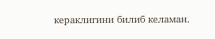кераклигини билиб келаман.